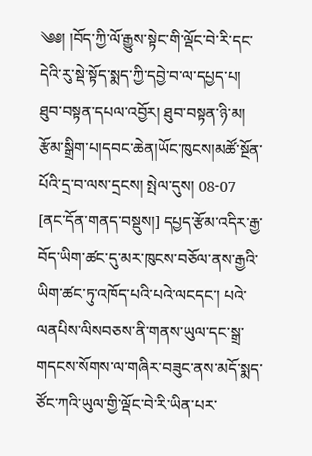༄༅། །བོད་ཀྱི་ལོ་རྒྱུས་སྟེང་གི་ལྡོང་བེ་རི་དང་དེའི་རུ་སྡེ་སྟོད་སྨད་ཀྱི་དབྱེ་བ་ལ་དཔྱད་པ།
ཐུབ་བསྟན་དཔལ་འབྱོར། ཐུབ་བསྟན་ཉི་མ། རྩོམ་སྒྲིག་པ།དབང་ཆེན།ཡོང་ཁུངས།མཚོ་སྔོན་པོའི་དྲ་བ་ལས་དྲངས། སྤེལ་དུས། 08-07
[ནང་དོན་གནད་བསྡུས།] དཔྱད་རྩོམ་འདིར་རྒྱ་བོད་ཡིག་ཚང་དུ་མར་ཁུངས་བཅོལ་ནས་རྒྱའི་ཡིག་ཚང་ཏུ་འཁོད་པའི་པའེ་ལངདང་། པའེ་ལནཔིས་ལིསབཅས་ནི་གནས་ཡུལ་དང་སྒྲ་གདངས་སོགས་ལ་གཞིར་བཟུང་ནས་མདོ་སྨད་ཙོང་ཀའི་ཡུལ་གྱི་ལྡོང་བེ་རི་ཡིན་པར་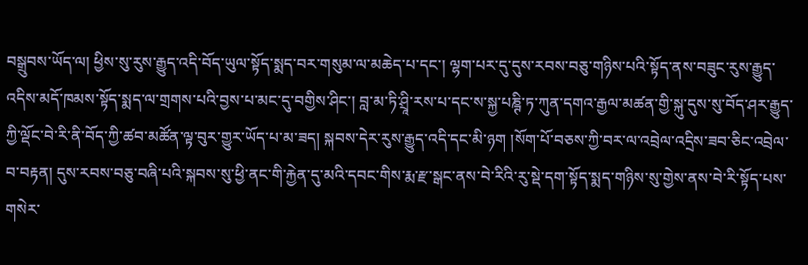བསྒྲུབས་ཡོད་ལ། ཕྱིས་སུ་རུས་རྒྱུད་འདི་བོད་ཡུལ་སྟོད་སྨད་བར་གསུམ་ལ་མཆེད་པ་དང་། ལྷག་པར་དུ་དུས་རབས་བཅུ་གཉིས་པའི་སྟོད་ནས་བཟུང་རུས་རྒྱུད་འདིས་མདོ་ཁམས་སྟོད་སྨད་ལ་གྲགས་པའི་བྱས་པ་མང་དུ་བགྱིས་ཤིང་། བླ་མ་ཏི་ཤྲཱི་རས་པ་དང་ས་སྐྱ་པཎྚི་ཏ་ཀུན་དགའ་རྒྱལ་མཚན་གྱི་སྐུ་དུས་སུ་བོད་ཤར་རྒྱུད་ཀྱི་ལྡོང་བེ་རི་ནི་བོད་ཀྱི་ཚབ་མཚོན་ལྟ་བུར་གྱུར་ཡོད་པ་མ་ཟད། སྐབས་དེར་རུས་རྒྱུད་འདི་དང་མི་ཉག །སོག་པོ་བཅས་ཀྱི་བར་ལ་འབྲེལ་འདྲིས་ཟབ་ཅིང་འབྲེལ་བ་བརྟན། དུས་རབས་བཅུ་བཞི་པའི་སྐབས་སུ་ཕྱི་ནང་གི་རྐྱེན་དུ་མའི་དབང་གིས་རྨ་རྫ་སྒང་ནས་བེ་རིའི་རུ་སྡེ་དག་སྟོད་སྨད་གཉིས་སུ་གྱེས་ནས་བེ་རི་སྟོད་པས་གསེར་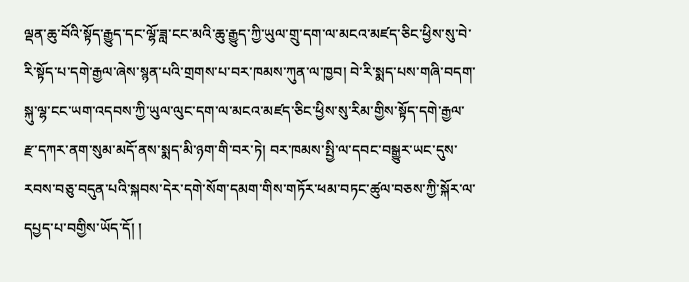ལྡན་ཆུ་བོའི་སྟོད་རྒྱུད་དང་ལྷོ་ཟླ་ངང་མའི་ཆུ་རྒྱུད་ཀྱི་ཡུལ་གྲུ་དག་ལ་མངའ་མཛད་ཅིང་ཕྱིས་སུ་བེ་རི་སྟོད་པ་དགེ་རྒྱལ་ཞེས་སྙན་པའི་གྲགས་པ་བར་ཁམས་ཀུན་ལ་ཁྱབ། བེ་རི་སྨད་པས་གཞི་བདག་སྐུ་ལྷ་ངང་ཡག་འདབས་ཀྱི་ཡུལ་ལུང་དག་ལ་མངའ་མཛད་ཅིང་ཕྱིས་སུ་རིམ་གྱིས་སྟོད་དགེ་རྒྱལ་རྫ་དཀར་ནག་སུམ་མདོ་ནས་སྨད་མི་ཉག་གི་བར་ཏེ། བར་ཁམས་སྤྱི་ལ་དབང་བསྒྱུར་ཡང་དུས་རབས་བཅུ་བདུན་པའི་སྐབས་དེར་དགེ་སོག་དམག་གིས་གཏོར་ཕམ་བཏང་ཚུལ་བཅས་ཀྱི་སྐོར་ལ་དཔྱད་པ་བགྱིས་ཡོད་དོ། །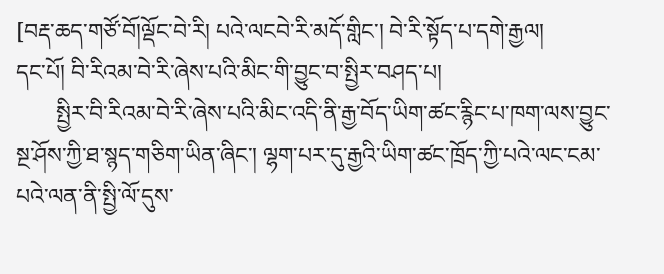[བརྡ་ཆད་གཙོ་བོ།ལྡོང་བེ་རི། པའེ་ལངབེ་རི་མདོ་གླིང་། བེ་རི་སྟོད་པ་དགེ་རྒྱལ།
དང་པོ། བི་རིའམ་བེ་རི་ཞེས་པའི་མིང་གི་བྱུང་བ་སྤྱིར་བཤད་པ།
       སྤྱིར་བི་རིའམ་བེ་རི་ཞེས་པའི་མིང་འདི་ནི་རྒྱ་བོད་ཡིག་ཚང་རྙིང་པ་ཁག་ལས་བྱུང་སྔ་ཤོས་ཀྱི་ཐ་སྙད་གཅིག་ཡིན་ཞིང་། ལྷག་པར་དུ་རྒྱའི་ཡིག་ཚང་ཁྲོད་ཀྱི་པའེ་ལང་ངམ་པའེ་ལན་ནི་སྤྱི་ལོ་དུས་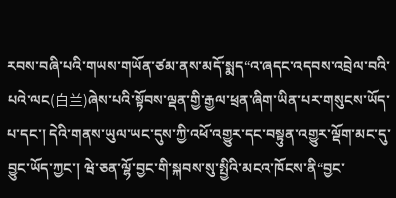རབས་བཞི་པའི་གཡས་གཡོན་ཙམ་ནས་མདོ་སྨད“འ་ཞདང་འདབས་འབྲེལ་བའི་པའེ་ལང(白兰)ཞེས་པའི་སྟོབས་ལྡན་གྱི་རྒྱལ་ཕྲན་ཞིག་ཡིན་པར་གསུངས་ཡོད་པ་དང་། དེའི་གནས་ཡུལ་ཡང་དུས་ཀྱི་འཕོ་འགྱུར་དང་བསྟུན་འགྱུར་ལྡོག་མང་དུ་བྱུང་ཡོད་ཀྱང་། ཝེ་ཅན་ལྷོ་བྱང་གི་སྐབས་སུ་སྤྱིའི་མངའ་ཁོངས་ནི“བྱང་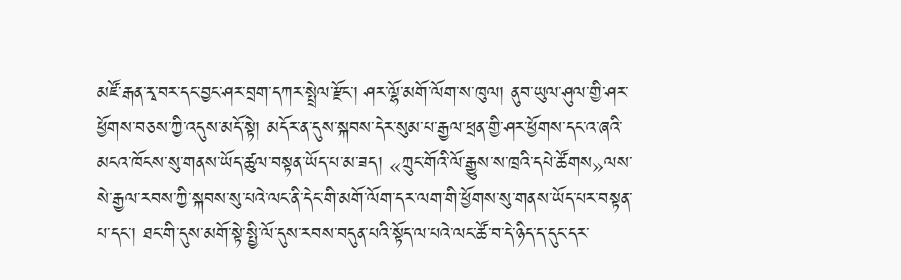མཛོ་རྒན་རྭ་བར་དང་བྱང་ཤར་བྲག་དཀར་སྤྲེལ་རྫོང་། ཤར་ལྷོ་མགོ་ལོག་ས་ཁུལ། ནུབ་ཡུལ་ཤུལ་གྱི་ཤར་ཕྱོགས་བཅས་ཀྱི་འདུས་མདོ་སྟེ། མདོར་ན་དུས་སྐབས་དེར་སུམ་པ་རྒྱལ་ཕྲན་གྱི་ཤར་ཕྱོགས་དང་འ་ཞའི་མངའ་ཁོངས་སུ་གནས་ཡོད་ཚུལ་བསྟན་ཡོད་པ་མ་ཟད། «ཀྲུང་གོའི་ལོ་རྒྱུས་ས་ཁྲའི་དཔེ་ཚོགས»ལས་སེ་རྒྱལ་རབས་ཀྱི་སྐབས་སུ་པའེ་ལང་ནི་དེང་གི་མགོ་ལོག་དར་ལག་གི་ཕྱོགས་སུ་གནས་ཡོད་པར་བསྟན་པ་དང་། ཐང་གི་དུས་མགོ་སྟེ་སྤྱི་ལོ་དུས་རབས་བདུན་པའི་སྟོད་ལ་པའེ་ལང་ཚོ་བ་དེ་ཉིད་ད་དུང་དར་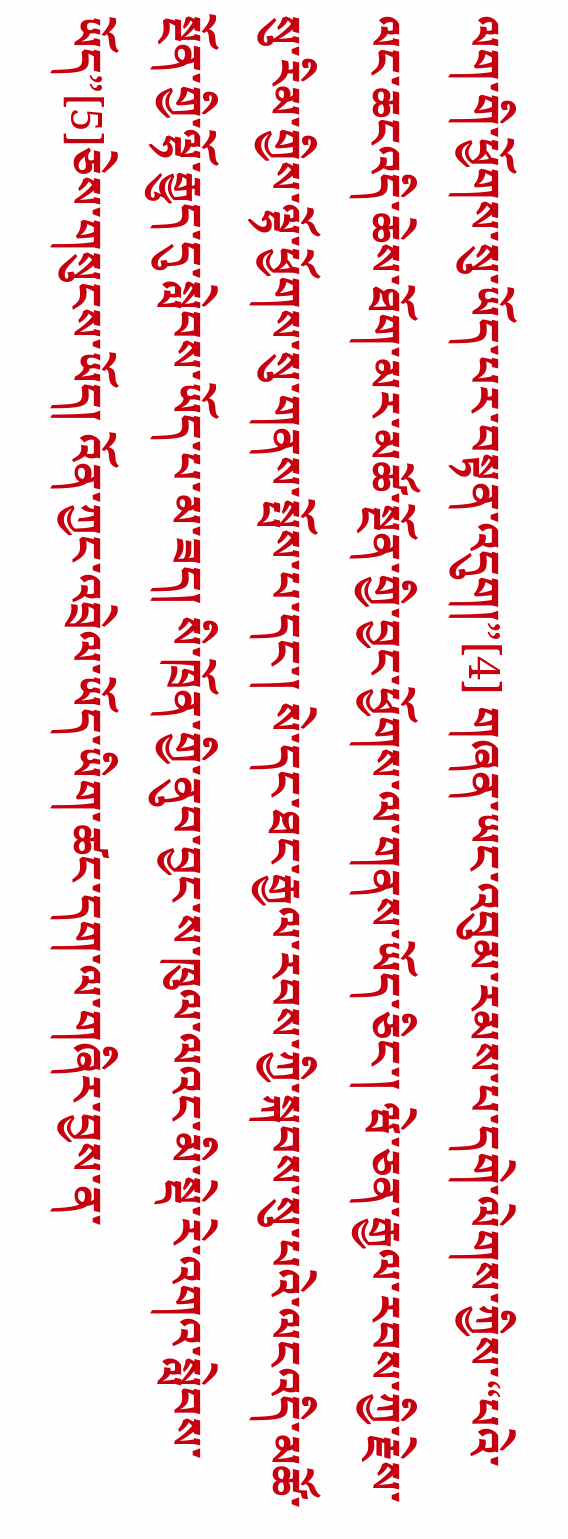ལག་གི་ཕྱོགས་སུ་ཡོད་པར་བསྟན་འདུག།”[4] གཞན་ཡང་འབུམ་རམས་པ་དགེ་ལེགས་ཀྱིས་“པའེ་ལང་ཆངའདི་ཆེས་ཐོག་མར་མཚོ་སྔོན་གྱི་བྱང་ཕྱོགས་ལ་གནས་ཡོད་ཅིང་། ཝེ་ཅན་རྒྱལ་རབས་ཀྱི་རྗེས་སུ་རིམ་གྱིས་ལྷོ་ཕྱོགས་སུ་གནས་སྤོས་པ་དང་། སེ་དང་ཐང་རྒྱལ་རབས་ཀྱི་སྐབས་སུ་པའེ་ལངའདི་མཚོ་སྔོན་གྱི་ལྷོ་རྒྱུད་དུ་སླེབས་ཡོད་པ་མ་ཟད། སི་ཁྲོན་གྱི་ནུབ་བྱང་ས་ཁུལ་ལའང་མི་སྡེ་རེ་འགའ་སླེབས་ཡོད”[5]ཅེས་གསུངས་ཡོད། འོན་ཀྱང་འབྲེལ་ཡོད་ཡིག་ཚང་དག་ལ་གཞིར་བྱས་ན་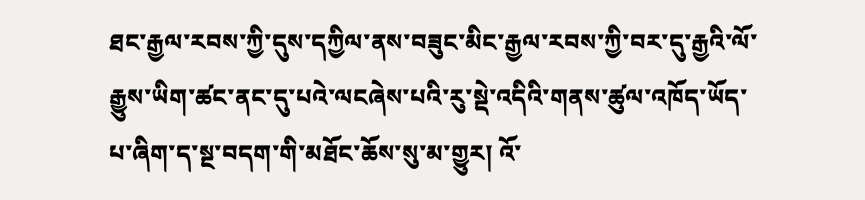ཐང་རྒྱལ་རབས་ཀྱི་དུས་དཀྱིལ་ནས་བཟུང་མིང་རྒྱལ་རབས་ཀྱི་བར་དུ་རྒྱའི་ལོ་རྒྱུས་ཡིག་ཚང་ནང་དུ་པའེ་ལངཞེས་པའི་རུ་སྡེ་འདིའི་གནས་ཚུལ་འཁོད་ཡོད་པ་ཞིག་ད་སྔ་བདག་གི་མཐོང་ཆོས་སུ་མ་གྱུར། འོ་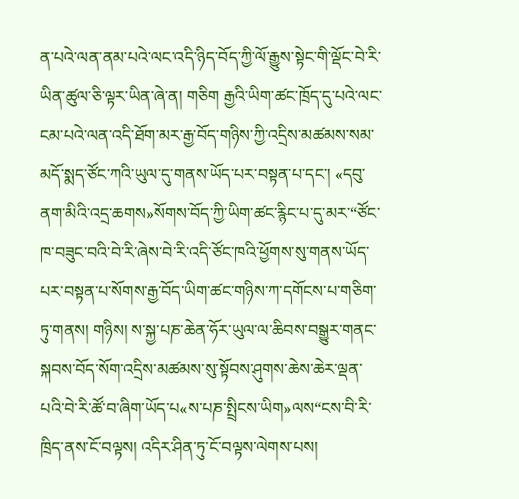ན་པའེ་ལན་ནམ་པའེ་ལང་འདི་ཉིད་བོད་ཀྱི་ལོ་རྒྱུས་སྟེང་གི་ལྡོང་བེ་རི་ཡིན་ཚུལ་ཅི་ལྟར་ཡིན་ཞེ་ན། གཅིག རྒྱའི་ཡིག་ཚང་ཁྲོད་དུ་པའེ་ལང་ངམ་པའེ་ལན་འདི་ཐོག་མར་རྒྱ་བོད་གཉིས་ཀྱི་འདྲིས་མཚམས་སམ་མདོ་སྨད་ཙོང་ཀའི་ཡུལ་དུ་གནས་ཡོད་པར་བསྟན་པ་དང་། «དབུ་ནག་མིའི་འདྲ་ཆགས»སོགས་བོད་ཀྱི་ཡིག་ཚང་རྙིང་པ་དུ་མར་“ཙོང་ཁ་བཟུང་བའི་བེ་རི་ཞེས་བེ་རི་འདི་ཙོང་ཁའི་ཕྱོགས་སུ་གནས་ཡོད་པར་བསྟན་པ་སོགས་རྒྱ་བོད་ཡིག་ཚང་གཉིས་ཀ་དགོངས་པ་གཅིག་ཏུ་གནས། གཉིས། ས་སྐྱ་པཎ་ཆེན་ཧོར་ཡུལ་ལ་ཆིབས་བསྒྱུར་གནང་སྐབས་བོད་སོག་འདྲིས་མཚམས་སུ་སྟོབས་ཤུགས་ཆེས་ཆེར་ལྡན་པའི་བེ་རི་ཚོ་བ་ཞིག་ཡོད་པ«ས་པཎ་སྤྲིངས་ཡིག»ལས“ངས་བི་རི་ཁྲིད་ནས་ངོ་བལྟས། འདིར་ཤིན་ཏུ་ངོ་བལྟས་ལེགས་པས།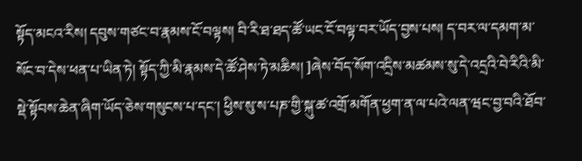སྟོད་མངའ་རིས། དབུས་གཙང་བ་རྣམས་ངོ་བལྟས། བི་རི་ཐ་ཐད་ཚོ་ཡང་ངོ་བལྟ་བར་ཡོད་བྱས་པས། ད་བར་ལ་དམག་མ་སོང་བ་དེས་ཕན་པ་ཡིན་ཏེ། སྟོད་ཀྱི་མི་རྣམས་དེ་ཚོ་ཤེས་ཏེ་མཆིས། ]ཞེས་བོད་སོག་འདྲིས་མཚམས་སུ་དེ་འདྲའི་བེ་རིའི་མི་སྡེ་སྟོབས་ཆེན་ཞིག་ཡོད་ཅེས་གསུངས་པ་དང་། ཕྱིས་སུ་ས་པཎ་གྱི་སྐུ་ཚ་འགྲོ་མགོན་ཕྱག་ན་ལ་པའེ་ལན་ཝང་བྱ་བའི་ཐོབ་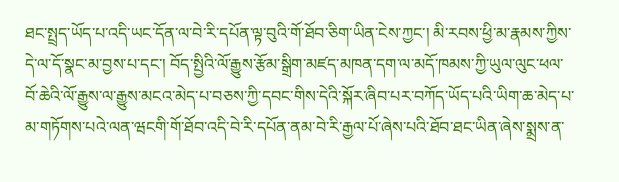ཐང་སྤྲད་ཡོད་པ་འདི་ཡང་དོན་ལ་བེ་རི་དཔོན་ལྟ་བུའི་གོ་ཐོབ་ཅིག་ཡིན་ངེས་ཀྱང་། མི་རབས་ཕྱི་མ་རྣམས་ཀྱིས་དེ་ལ་དོ་སྣང་མ་བྱས་པ་དང་། བོད་སྤྱིའི་ལོ་རྒྱུས་རྩོམ་སྒྲིག་མཛད་མཁན་དག་ལ་མདོ་ཁམས་ཀྱི་ཡུལ་ལུང་ཕལ་བོ་ཆེའི་ལོ་རྒྱུས་ལ་རྒྱུས་མངའ་མེད་པ་བཅས་ཀྱི་དབང་གིས་དེའི་སྐོར་ཞིབ་པར་བཀོད་ཡོད་པའི་ཡིག་ཆ་མེད་པ་མ་གཏོགས་པའེ་ལན་ཝངགི་གོ་ཐོབ་འདི་བེ་རི་དཔོན་ནམ་བེ་རི་རྒྱལ་པོ་ཞེས་པའི་ཐོབ་ཐང་ཡིན་ཞེས་སྨྲས་ན་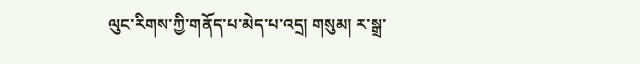ལུང་རིགས་ཀྱི་གནོད་པ་མེད་པ་འདྲ། གསུམ། ར་སྒྲ་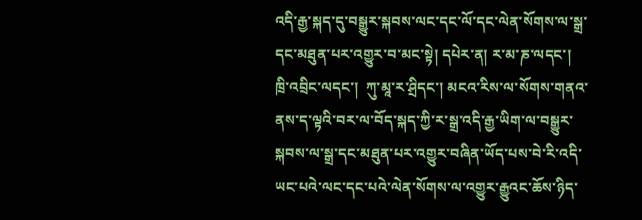འདི་རྒྱ་སྐད་དུ་བསྒྱུར་སྐབས་ལང་དང་ལོ་དང་ལེན་སོགས་ལ་སྒྲ་དང་མཐུན་པར་འགྱུར་བ་མང་སྟེ། དཔེར་ན། ར་མ་ཎ་ལདང་།   ཁྲི་འབྲིང་ལདང་།  ཀུ་མཱ་ར་ཤྲིདང་། མངའ་རིས་ལ་སོགས་གནའ་ནས་ད་ལྟའི་བར་ལ་བོད་སྐད་ཀྱི་ར་སྒྲ་འདི་རྒྱ་ཡིག་ལ་བསྒྱུར་སྐབས་ལ་སྒྲ་དང་མཐུན་པར་འགྱུར་བཞིན་ཡོད་པས་བེ་རི་འདི་ཡང་པའེ་ལང་དང་པའེ་ལེན་སོགས་ལ་འགྱུར་རྒྱུའང་ཆོས་ཉིད་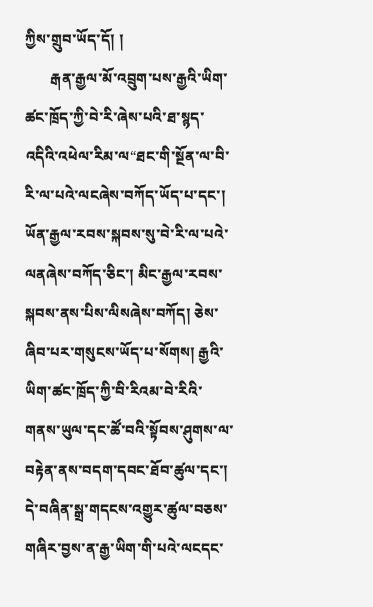ཀྱིས་གྲུབ་ཡོད་དོ། །
       རྒན་རྒྱལ་མོ་འབྲུག་པས་རྒྱའི་ཡིག་ཚང་ཁྲོད་ཀྱི་བེ་རི་ཞེས་པའི་ཐ་སྙད་འདིའི་འཕེལ་རིམ་ལ“ཐང་གི་སྔོན་ལ་བི་རི་ལ་པའེ་ལངཞེས་བཀོད་ཡོད་པ་དང་། ཡོན་རྒྱལ་རབས་སྐབས་སུ་བེ་རི་ལ་པའེ་ལནཞེས་བཀོད་ཅིང་། མིང་རྒྱལ་རབས་སྐབས་ནས་པིས་ལིསཞེས་བཀོད། ཅེས་ཞིབ་པར་གསུངས་ཡོད་པ་སོགས། རྒྱའི་ཡིག་ཚང་ཁྲོད་ཀྱི་བི་རིའམ་བེ་རིའི་གནས་ཡུལ་དང་ཚོ་བའི་སྟོབས་ཤུགས་ལ་བརྟེན་ནས་བདག་དབང་ཐོབ་ཚུལ་དང་། དེ་བཞིན་སྒྲ་གདངས་འགྱུར་ཚུལ་བཅས་གཞིར་བྱས་ན་རྒྱ་ཡིག་གི་པའེ་ལངདང་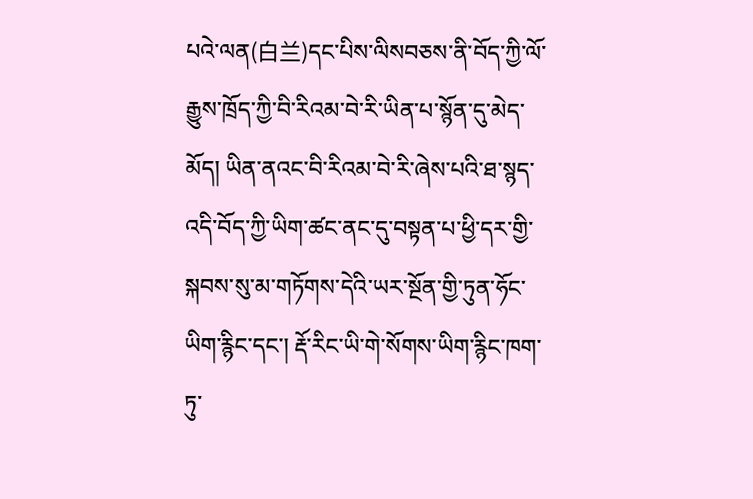པའེ་ལན(白兰)དང་པིས་ལིསབཅས་ནི་བོད་ཀྱི་ལོ་རྒྱུས་ཁྲོད་ཀྱི་བི་རིའམ་བེ་རི་ཡིན་པ་སྙོན་དུ་མེད་མོད། ཡིན་ནའང་བི་རིའམ་བེ་རི་ཞེས་པའི་ཐ་སྙད་འདི་བོད་ཀྱི་ཡིག་ཚང་ནང་དུ་བསྟན་པ་ཕྱི་དར་གྱི་སྐབས་སུ་མ་གཏོགས་དེའི་ཡར་སྔོན་གྱི་ཏུན་ཧོང་ཡིག་རྙིང་དང་། རྡོ་རིང་ཡི་གེ་སོགས་ཡིག་རྙིང་ཁག་ཏུ་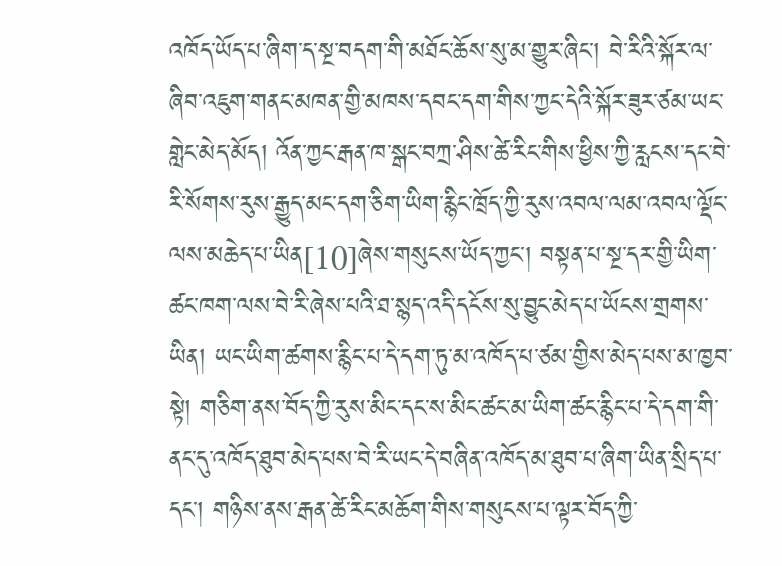འཁོད་ཡོད་པ་ཞིག་ད་སྔ་བདག་གི་མཐོང་ཆོས་སུ་མ་གྱུར་ཞིང་། བེ་རིའི་སྐོར་ལ་ཞིབ་འཇུག་གནང་མཁན་གྱི་མཁས་དབང་དག་གིས་ཀྱང་དེའི་སྐོར་ཟུར་ཙམ་ཡང་གླེང་མེད་མོད། འོན་ཀྱང་རྒན་ཁ་སྒང་བཀྲ་ཤིས་ཚེ་རིང་གིས་ཕྱིས་ཀྱི་རླངས་དང་བེ་རི་སོགས་རུས་རྒྱུད་མང་དག་ཅིག་ཡིག་རྙིང་ཁྲོད་ཀྱི་རུས་འབལ་ལམ་འབལ་ལྡོང་ལས་མཆེད་པ་ཡིན[10]ཞེས་གསུངས་ཡོད་ཀྱང་། བསྟན་པ་སྔ་དར་གྱི་ཡིག་ཚང་ཁག་ལས་བེ་རི་ཞེས་པའི་ཐ་སྙད་འདི་དངོས་སུ་བྱུང་མེད་པ་ཡོངས་གྲགས་ཡིན། ཡང་ཡིག་ཚགས་རྙིང་པ་དེ་དག་ཏུ་མ་འཁོད་པ་ཙམ་གྱིས་མེད་པས་མ་ཁྱབ་སྟེ། གཅིག་ནས་བོད་ཀྱི་རུས་མིང་དང་ས་མིང་ཚང་མ་ཡིག་ཚང་རྙིང་པ་དེ་དག་གི་ནང་དུ་འཁོད་ཐུབ་མེད་པས་བེ་རི་ཡང་དེ་བཞིན་འཁོད་མ་ཐུབ་པ་ཞིག་ཡིན་སྲིད་པ་དང་། གཉིས་ནས་རྒན་ཚེ་རིང་མཆོག་གིས་གསུངས་པ་ལྟར་བོད་ཀྱི་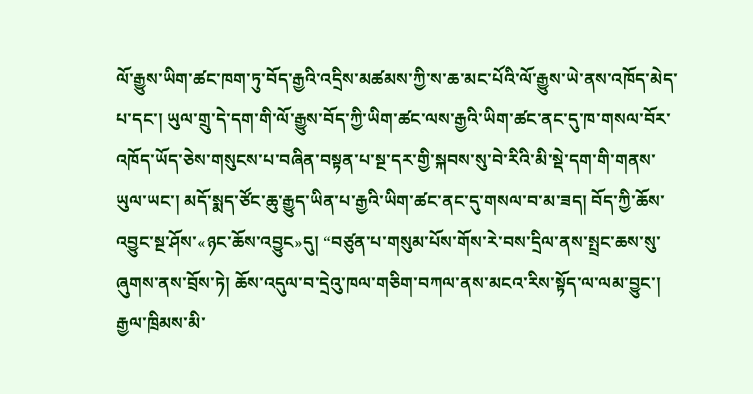ལོ་རྒྱུས་ཡིག་ཚང་ཁག་ཏུ་བོད་རྒྱའི་འདྲིས་མཚམས་ཀྱི་ས་ཆ་མང་པོའི་ལོ་རྒྱུས་ཡེ་ནས་འཁོད་མེད་པ་དང་། ཡུལ་གྲུ་དེ་དག་གི་ལོ་རྒྱུས་བོད་ཀྱི་ཡིག་ཚང་ལས་རྒྱའི་ཡིག་ཚང་ནང་དུ་ཁ་གསལ་བོར་འཁོད་ཡོད་ཅེས་གསུངས་པ་བཞིན་བསྟན་པ་སྔ་དར་གྱི་སྐབས་སུ་བེ་རིའི་མི་སྡེ་དག་གི་གནས་ཡུལ་ཡང་། མདོ་སྨད་ཙོང་ཆུ་རྒྱུད་ཡིན་པ་རྒྱའི་ཡིག་ཚང་ནང་དུ་གསལ་བ་མ་ཟད། བོད་ཀྱི་ཆོས་འབྱུང་སྔ་ཤོས་«ཉང་ཆོས་འབྱུང»དུ། “བཙུན་པ་གསུམ་པོས་གོས་རེ་བས་དྲིལ་ནས་སྤྲང་ཆས་སུ་ཞུགས་ནས་བྲོས་ཏེ། ཆོས་འདུལ་བ་དྲེའུ་ཁལ་གཅིག་བཀལ་ནས་མངའ་རིས་སྟོད་ལ་ལམ་བྱུང་། རྒྱལ་ཁྲིམས་མི་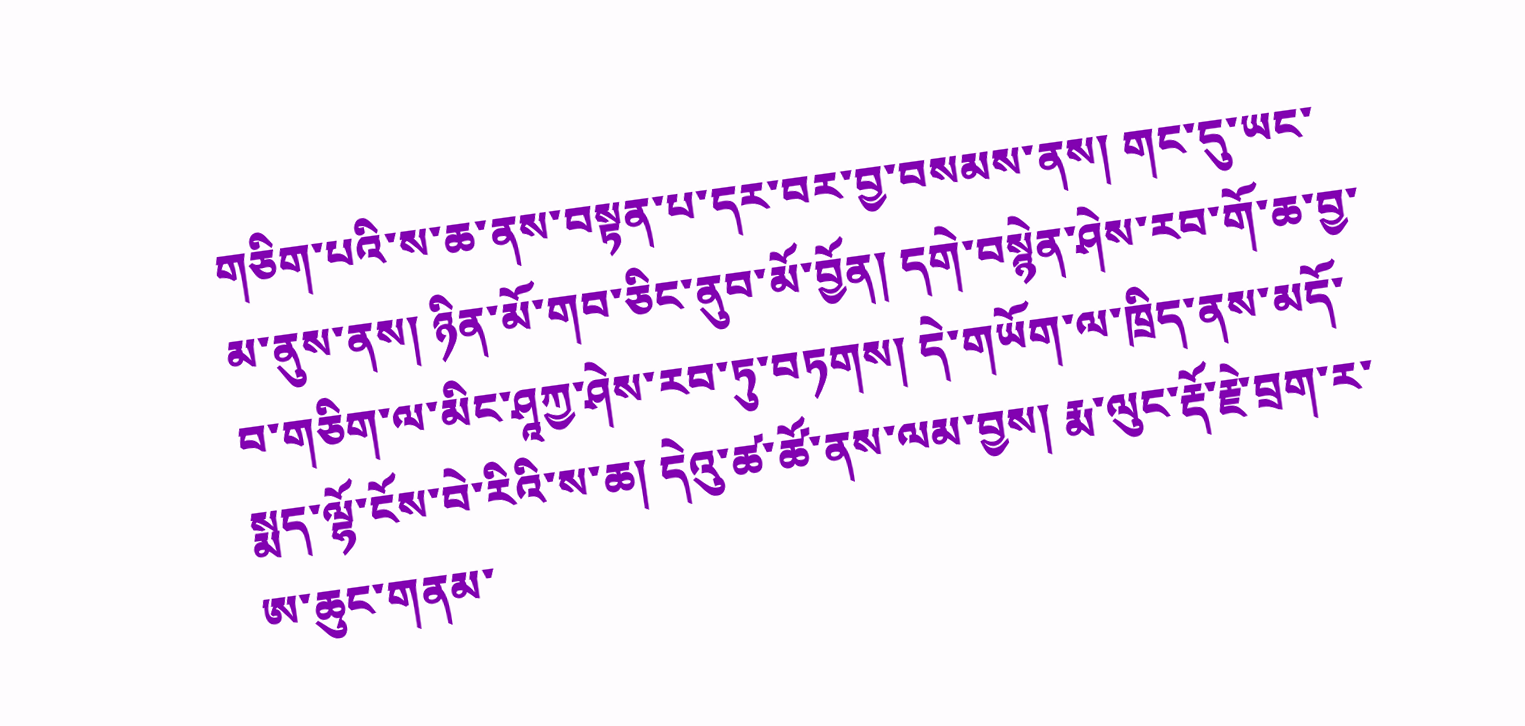གཅིག་པའི་ས་ཆ་ནས་བསྟན་པ་དར་བར་བྱ་བསམས་ནས། གང་དུ་ཡང་མ་ནུས་ནས། ཉིན་མོ་གབ་ཅིང་ནུབ་མོ་བྱོན། དགེ་བསྙེན་ཤེས་རབ་གོ་ཆ་བྱ་བ་གཅིག་ལ་མིང་ཤཱཀྱ་ཤེས་རབ་ཏུ་བཏགས། དེ་གཡོག་ལ་ཁྲིད་ནས་མདོ་སྨད་ལྷོ་ངོས་བེ་རིའི་ས་ཆ། དེའུ་ཚ་ཚོ་ནས་ལམ་བྱས། རྨ་ལུང་རྡོ་རྗེ་བྲག་ར་ཨ་ཆུང་གནམ་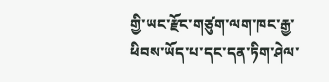གྱི་ཡང་རྫོང་གཙུག་ལག་ཁང་རྒྱ་ཕིབས་ཡོད་པ་དང་དན་ཏིག་ཤེལ་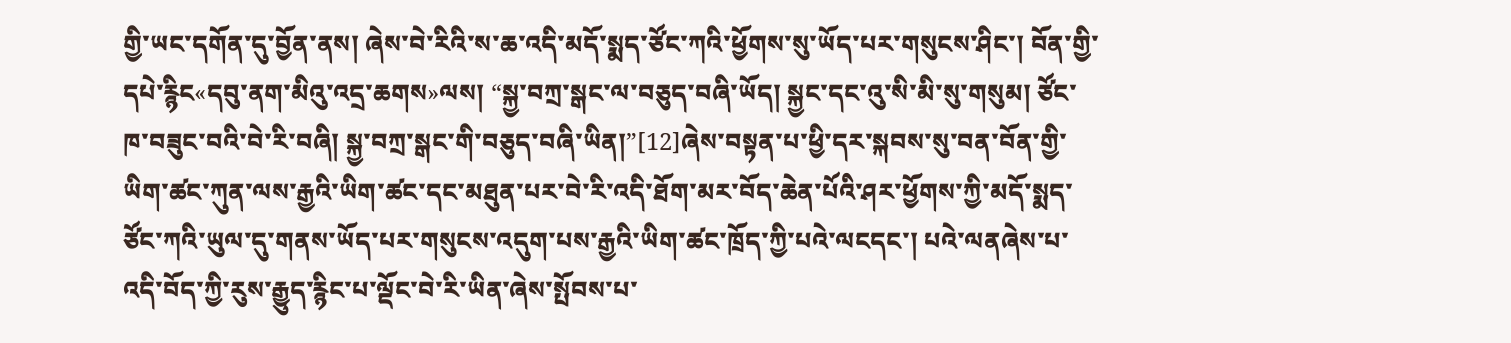གྱི་ཡང་དགོན་དུ་བྱོན་ནས། ཞེས་བེ་རིའི་ས་ཆ་འདི་མདོ་སྨད་ཙོང་ཀའི་ཕྱོགས་སུ་ཡོད་པར་གསུངས་ཤིང་། བོན་གྱི་དཔེ་རྙིང«དབུ་ནག་མིའུ་འདྲ་ཆགས»ལས། “སྐྱ་བཀྲ་སྒང་ལ་བཅུད་བཞི་ཡོད། སྐྱང་དང་འུ་སི་མི་སུ་གསུམ། ཙོང་ཁ་བཟུང་བའི་བེ་རི་བཞི། སྐྱ་བཀྲ་སྒང་གི་བཅུད་བཞི་ཡིན།”[12]ཞེས་བསྟན་པ་ཕྱི་དར་སྐབས་སུ་བན་བོན་གྱི་ཡིག་ཚང་ཀུན་ལས་རྒྱའི་ཡིག་ཚང་དང་མཐུན་པར་བེ་རི་འདི་ཐོག་མར་བོད་ཆེན་པོའི་ཤར་ཕྱོགས་ཀྱི་མདོ་སྨད་ཙོང་ཀའི་ཡུལ་དུ་གནས་ཡོད་པར་གསུངས་འདུག་པས་རྒྱའི་ཡིག་ཚང་ཁྲོད་ཀྱི་པའེ་ལངདང་། པའེ་ལནཞེས་པ་འདི་བོད་ཀྱི་རུས་རྒྱུད་རྙིང་པ་ལྡོང་བེ་རི་ཡིན་ཞེས་སྤོབས་པ་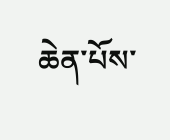ཆེན་པོས་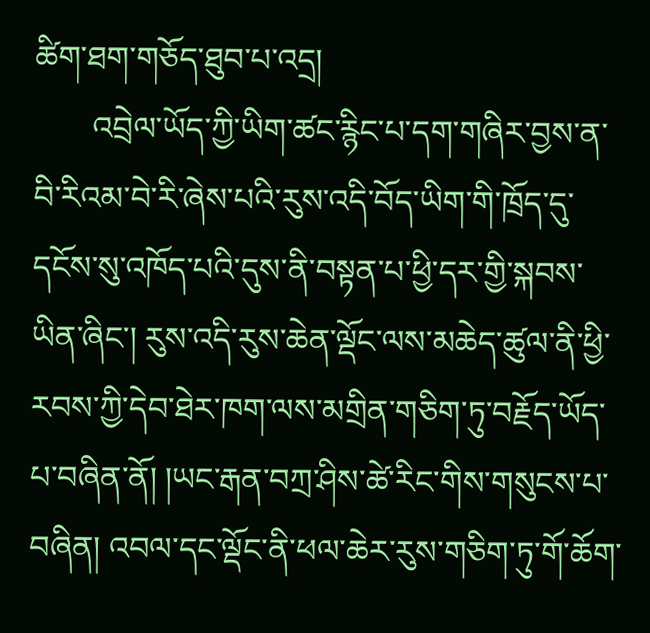ཚིག་ཐག་གཅོད་ཐུབ་པ་འདྲ།
       འབྲེལ་ཡོད་ཀྱི་ཡིག་ཚང་རྙིང་པ་དག་གཞིར་བྱས་ན་བི་རིའམ་བེ་རི་ཞེས་པའི་རུས་འདི་བོད་ཡིག་གི་ཁྲོད་དུ་དངོས་སུ་འཁོད་པའི་དུས་ནི་བསྟན་པ་ཕྱི་དར་གྱི་སྐབས་ཡིན་ཞིང་། རུས་འདི་རུས་ཆེན་ལྡོང་ལས་མཆེད་ཚུལ་ནི་ཕྱི་རབས་ཀྱི་དེབ་ཐེར་ཁག་ལས་མགྲིན་གཅིག་ཏུ་བརྗོད་ཡོད་པ་བཞིན་ནོ། །ཡང་རྒན་བཀྲ་ཤིས་ཚེ་རིང་གིས་གསུངས་པ་བཞིན། འབལ་དང་ལྡོང་ནི་ཕལ་ཆེར་རུས་གཅིག་ཏུ་གོ་ཆོག་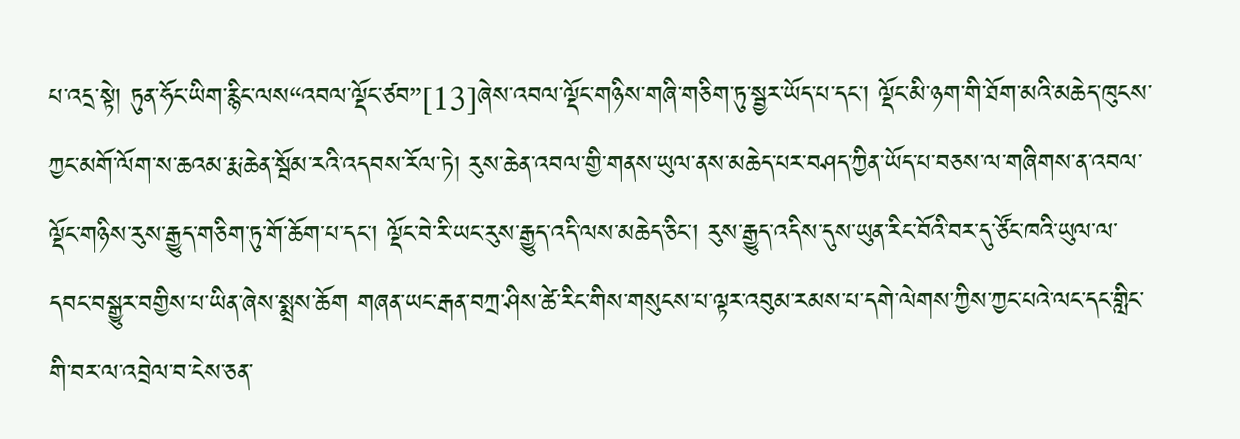པ་འདྲ་སྟེ། ཏུན་ཧོང་ཡིག་རྙིང་ལས“འབལ་ལྡོང་ཙབ”[13]ཞེས་འབལ་ལྡོང་གཉིས་གཞི་གཅིག་ཏུ་སྦྱར་ཡོད་པ་དང་། ལྡོང་མི་ཉག་གི་ཐོག་མའི་མཆེད་ཁུངས་ཀྱང་མགོ་ལོག་ས་ཆའམ་རྨ་ཆེན་སྦོམ་རའི་འདབས་རོལ་ཏེ། རུས་ཆེན་འབལ་གྱི་གནས་ཡུལ་ནས་མཆེད་པར་བཤད་ཀྱིན་ཡོད་པ་བཅས་ལ་གཞིགས་ན་འབལ་ལྡོང་གཉིས་རུས་རྒྱུད་གཅིག་ཏུ་གོ་ཆོག་པ་དང་། ལྡོང་བེ་རི་ཡང་རུས་རྒྱུད་འདི་ལས་མཆེད་ཅིང་། རུས་རྒྱུད་འདིས་དུས་ཡུན་རིང་བོའི་བར་དུ་ཙོང་ཁའི་ཡུལ་ལ་དབང་བསྒྱུར་བགྱིས་པ་ཡིན་ཞེས་སྨྲས་ཆོག གཞན་ཡང་རྒན་བཀྲ་ཤིས་ཚེ་རིང་གིས་གསུངས་པ་ལྟར་འབུམ་རམས་པ་དགེ་ལེགས་ཀྱིས་ཀྱང་པའེ་ལང་དང་གླིང་གི་བར་ལ་འབྲེལ་བ་ངེས་ཅན་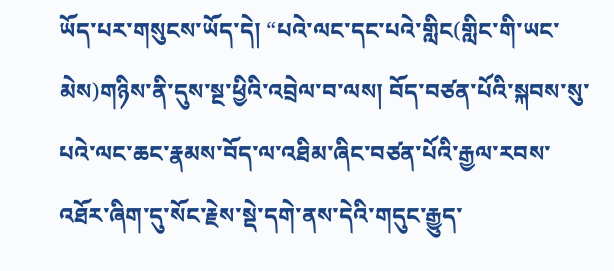ཡོད་པར་གསུངས་ཡོད་དེ། “པའེ་ལང་དང་པའེ་གླིང(གླིང་གི་ཡང་མེས)གཉིས་ནི་དུས་སྔ་ཕྱིའི་འབྲེལ་བ་ལས། བོད་བཙན་པོའི་སྐབས་སུ་པའེ་ལང་ཆང་རྣམས་བོད་ལ་འཐིམ་ཞིང་བཙན་པོའི་རྒྱལ་རབས་འཐོར་ཞིག་དུ་སོང་རྗེས་སྡེ་དགེ་ནས་དེའི་གདུང་རྒྱུད་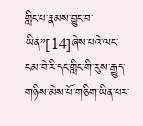གླིང་པ་རྣམས་བྱུང་བ་ཡིན”[14]ཞེས་པའེ་ལང་ངམ་བེ་རི་དང་གླིང་གི་རུས་རྒྱུད་གཉིས་མེས་པོ་གཅིག་ཡིན་པར་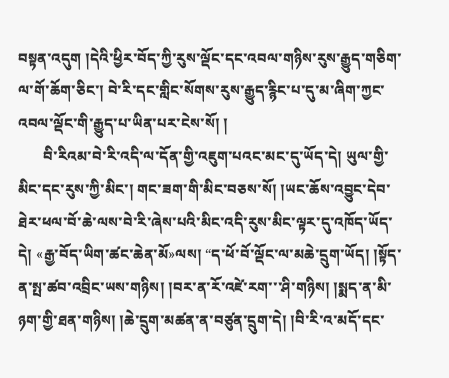བསྟན་འདུག །དེའི་ཕྱིར་བོད་ཀྱི་རུས་ལྡོང་དང་འབལ་གཉིས་རུས་རྒྱུད་གཅིག་ལ་གོ་ཆོག་ཅིང་། བེ་རི་དང་གླིང་སོགས་རུས་རྒྱུད་རྙིང་པ་དུ་མ་ཞིག་ཀྱང་འབལ་ལྡོང་གི་རྒྱུད་པ་ཡིན་པར་ངེས་སོ། །
       བི་རིའམ་བེ་རི་འདི་ལ་དོན་གྱི་འཇུག་པའང་མང་དུ་ཡོད་དེ། ཡུལ་གྱི་མིང་དང་རུས་ཀྱི་མིང་། གང་ཟག་གི་མིང་བཅས་སོ། །ཡང་ཆོས་འབྱུང་དེབ་ཐེར་ཕལ་བོ་ཆེ་ལས་བེ་རི་ཞེས་པའི་མིང་འདི་རུས་མིང་ལྟར་དུ་འཁོད་ཡོད་དེ། «རྒྱ་བོད་ཡིག་ཚང་ཆེན་མོ»ལས། “ད་ཕོ་བོ་ལྡོང་ལ་མཆེ་དྲུག་ཡོད། །སྟོད་ན་སྤ་ཚབ་འབྲིང་ཡས་གཉིས། །བར་ན་རོ་འཛེ་རག་་་ཤི་གཉིས། །སྨད་ན་མི་ཉག་གྱི་ཐན་གཉིས། །ཆེ་དྲུག་མཚན་ན་བཙུན་དྲུག་དེ། །བི་རི་འ་མདོ་དང་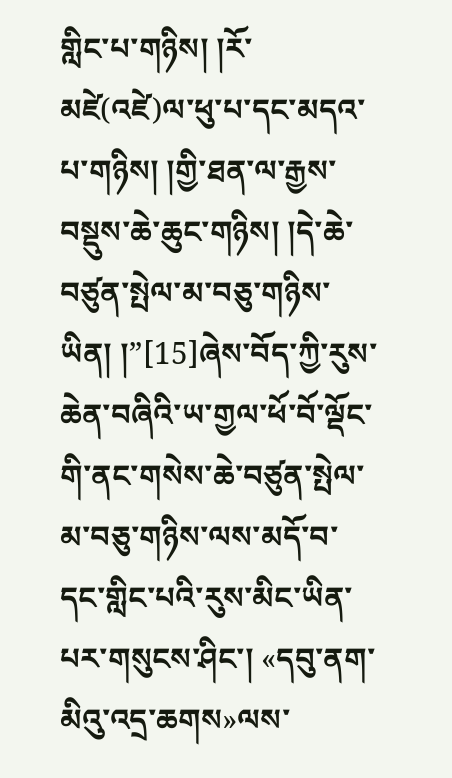གླིང་པ་གཉིས། །རོ་མཛེ(འཛེ)ལ་ཕུ་པ་དང་མདའ་པ་གཉིས། །གྱི་ཐན་ལ་རྒྱས་བསྡུས་ཆེ་ཆུང་གཉིས། །དེ་ཆེ་བཙུན་སྤེལ་མ་བཅུ་གཉིས་ཡིན། །”[15]ཞེས་བོད་ཀྱི་རུས་ཆེན་བཞིའི་ཡ་གྱལ་ཕོ་བོ་ལྡོང་གི་ནང་གསེས་ཆེ་བཙུན་སྤེལ་མ་བཅུ་གཉིས་ལས་མདོ་བ་དང་གླིང་པའི་རུས་མིང་ཡིན་པར་གསུངས་ཤིང་། «དབུ་ནག་མིའུ་འདྲ་ཆགས»ལས་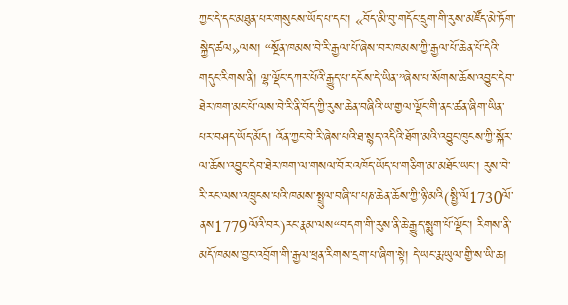ཀྱང་དེ་དང་མཐུན་པར་གསུངས་ཡོད་པ་དང་། «བོད་མི་བུ་གདོང་དྲུག་གི་རུས་མཛོད་མེ་ཏོག་སྐྱེད་ཚལ»ལས། “སྔོན་ཁམས་བེ་རི་རྒྱལ་པོ་ཞེས་བར་ཁམས་ཀྱི་རྒྱལ་པོ་ཆེན་པོ་དེའི་གདུང་རིགས་ནི། ལྷ་ལྡོང་དཀར་པོའི་རྒྱུད་པ་དངོས་དེ་ཡིན་”ཞེས་པ་སོགས་ཆོས་འབྱུང་དེབ་ཐེར་ཁག་མང་པོ་ལས་བེ་རི་ནི་བོད་ཀྱི་རུས་ཆེན་བཞིའི་ཡ་གྱལ་ལྡོང་གི་ནང་ཚན་ཞིག་ཡིན་པར་བཤད་ཡོད་མོད། འོན་ཀྱང་བེ་རི་ཞེས་པའི་ཐ་སྙད་འདིའི་ཐོག་མའི་འབྱུང་ཁུངས་ཀྱི་སྐོར་ལ་ཆོས་འབྱུང་དེབ་ཐེར་ཁག་ལ་གསལ་བོར་འཁོད་ཡོད་པ་གཅིག་མ་མཐོང་ཡང་། རུས་བེ་རི་རང་ལས་འཁྲུངས་པའི་ཁམས་སྤྲུལ་བཞི་པ་པཎ་ཆེན་ཆོས་ཀྱི་ཉི་མའི(སྤྱི་ལོ1730ལོ་ནས1779ལོའི་བར)རང་རྣམ་ལས“བདག་གི་རུས་ནི་ཆེ་རྒྱུད་སྨུག་པོ་ལྡོང་། རིགས་ནི་མདོ་ཁམས་བྱང་འབྲོག་གི་རྒྱལ་ཕྲན་རིགས་དྲག་པ་ཞིག་སྟེ། དེ་ཡང་རྨ་ཡུལ་གྱི་ས་ཡི་ཆ།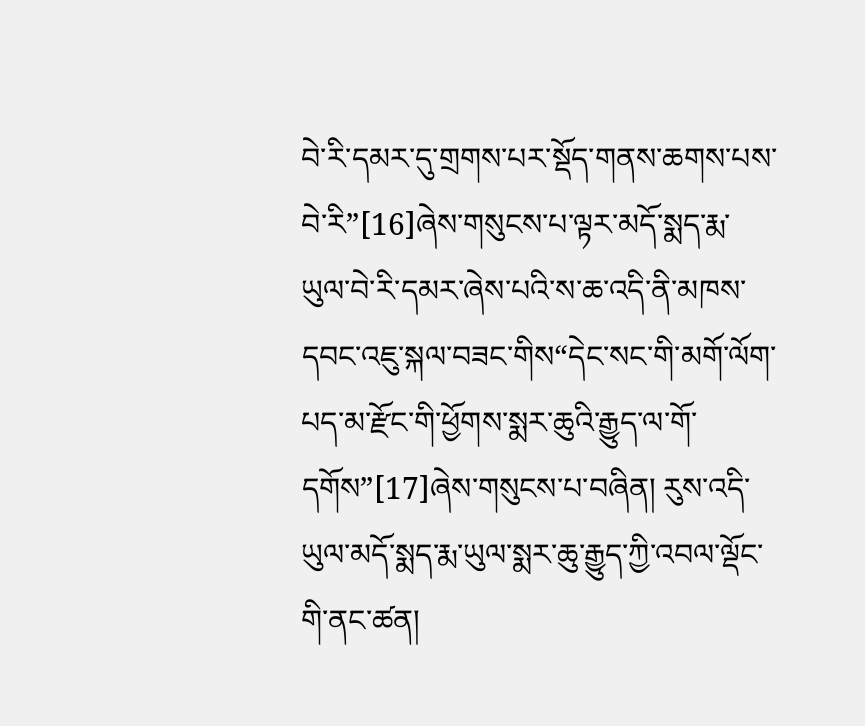བེ་རི་དམར་དུ་གྲགས་པར་སྡོད་གནས་ཆགས་པས་བེ་རི”[16]ཞེས་གསུངས་པ་ལྟར་མདོ་སྨད་རྨ་ཡུལ་བེ་རི་དམར་ཞེས་པའི་ས་ཆ་འདི་ནི་མཁས་དབང་འཇུ་སྐལ་བཟང་གིས“དེང་སང་གི་མགོ་ལོག་པད་མ་རྫོང་གི་ཕྱོགས་སྨར་ཆུའི་རྒྱུད་ལ་གོ་དགོས”[17]ཞེས་གསུངས་པ་བཞིན། རུས་འདི་ཡུལ་མདོ་སྨད་རྨ་ཡུལ་སྨར་ཆུ་རྒྱུད་ཀྱི་འབལ་ལྡོང་གི་ནང་ཚན།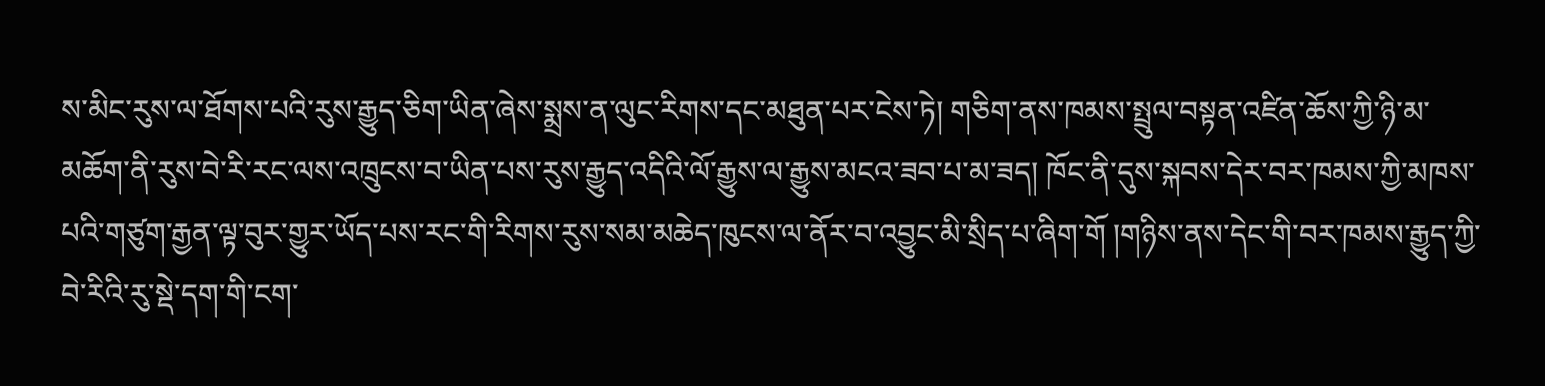ས་མིང་རུས་ལ་ཐོགས་པའི་རུས་རྒྱུད་ཅིག་ཡིན་ཞེས་སྨྲས་ན་ལུང་རིགས་དང་མཐུན་པར་ངེས་ཏེ། གཅིག་ནས་ཁམས་སྤྲུལ་བསྟན་འཛིན་ཆོས་ཀྱི་ཉི་མ་མཆོག་ནི་རུས་བེ་རི་རང་ལས་འཁྲུངས་བ་ཡིན་པས་རུས་རྒྱུད་འདིའི་ལོ་རྒྱུས་ལ་རྒྱུས་མངའ་ཟབ་པ་མ་ཟད། ཁོང་ནི་དུས་སྐབས་དེར་བར་ཁམས་ཀྱི་མཁས་པའི་གཙུག་རྒྱན་ལྟ་བུར་གྱུར་ཡོད་པས་རང་གི་རིགས་རུས་སམ་མཆེད་ཁུངས་ལ་ནོར་བ་འབྱུང་མི་སྲིད་པ་ཞིག་གོ །གཉིས་ནས་དེང་གི་བར་ཁམས་རྒྱུད་ཀྱི་བེ་རིའི་རུ་སྡེ་དག་གི་ངག་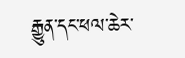རྒྱུན་དང་ཕལ་ཆེར་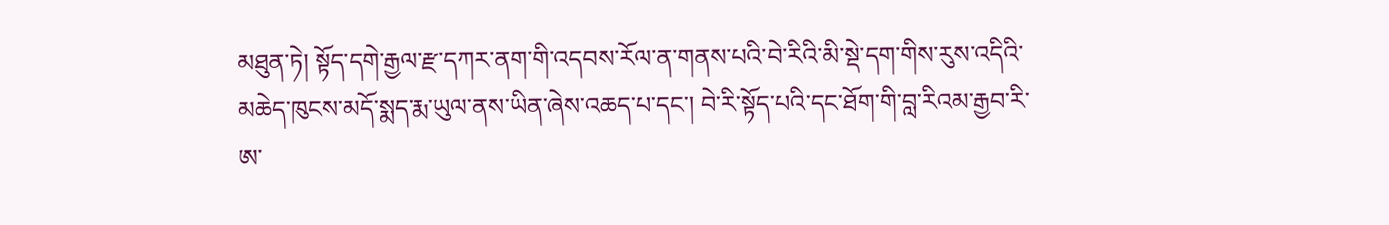མཐུན་ཏེ། སྟོད་དགེ་རྒྱལ་རྫ་དཀར་ནག་གི་འདབས་རོལ་ན་གནས་པའི་བེ་རིའི་མི་སྡེ་དག་གིས་རུས་འདིའི་མཆེད་ཁུངས་མདོ་སྨད་རྨ་ཡུལ་ནས་ཡིན་ཞེས་འཆད་པ་དང་། བེ་རི་སྟོད་པའི་དང་ཐོག་གི་བླ་རིའམ་རྒྱབ་རི་ཨ་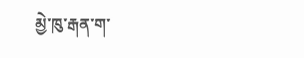མྱེ་ཁུ་རྒན་ག་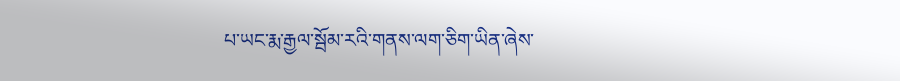པ་ཡང་རྨ་རྒྱལ་སྦོམ་རའི་གནས་ལག་ཅིག་ཡིན་ཞེས་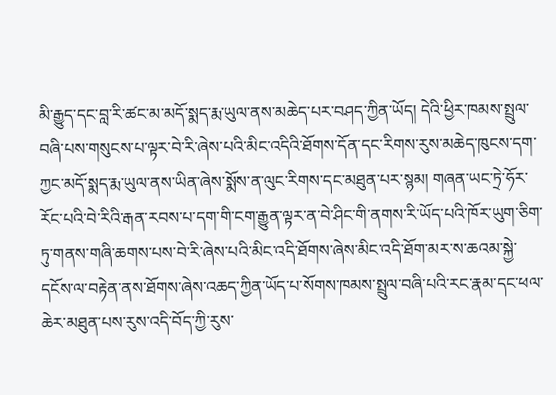མི་རྒྱུད་དང་བླ་རི་ཚང་མ་མདོ་སྨད་རྨ་ཡུལ་ནས་མཆེད་པར་བཤད་ཀྱིན་ཡོད། དེའི་ཕྱིར་ཁམས་སྤྲུལ་བཞི་པས་གསུངས་པ་ལྟར་བེ་རི་ཞེས་པའི་མིང་འདིའི་ཐོགས་དོན་དང་རིགས་རུས་མཆེད་ཁུངས་དག་ཀྱང་མདོ་སྨད་རྨ་ཡུལ་ནས་ཡིན་ཞེས་སྨོས་ན་ལུང་རིགས་དང་མཐུན་པར་སྙམ། གཞན་ཡང་ཏྲེ་ཧོར་རོང་པའི་བེ་རིའི་རྒན་རབས་པ་དག་གི་ངག་རྒྱུན་ལྟར་ན་བེ་ཤིང་གི་ནགས་རི་ཡོད་པའི་ཁོར་ཡུག་ཅིག་ཏུ་གནས་གཞི་ཆགས་པས་བེ་རི་ཞེས་པའི་མིང་འདི་ཐོགས་ཞེས་མིང་འདི་ཐོག་མར་ས་ཆའམ་སྐྱེ་དངོས་ལ་བརྟེན་ནས་ཐོགས་ཞེས་འཆད་ཀྱིན་ཡོད་པ་སོགས་ཁམས་སྤྲུལ་བཞི་པའི་རང་རྣམ་དང་ཕལ་ཆེར་མཐུན་པས་རུས་འདི་བོད་ཀྱི་རུས་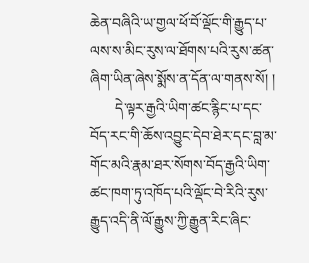ཆེན་བཞིའི་ཡ་གྱལ་ཕོ་བོ་ལྡོང་གི་རྒྱུད་པ་ལས་ས་མིང་རུས་ལ་ཐོགས་པའི་རུས་ཚན་ཞིག་ཡིན་ཞེས་སྨོས་ན་དོན་ལ་གནས་སོ། །
       དེ་ལྟར་རྒྱའི་ཡིག་ཚང་རྙིང་པ་དང་བོད་རང་གི་ཆོས་འབྱུང་དེབ་ཐེར་དང་བླ་མ་གོང་མའི་རྣམ་ཐར་སོགས་བོད་རྒྱའི་ཡིག་ཚང་ཁག་ཏུ་འཁོད་པའི་ལྡོང་བེ་རིའི་རུས་རྒྱུད་འདི་ནི་ལོ་རྒྱུས་ཀྱི་རྒྱུན་རིང་ཞིང་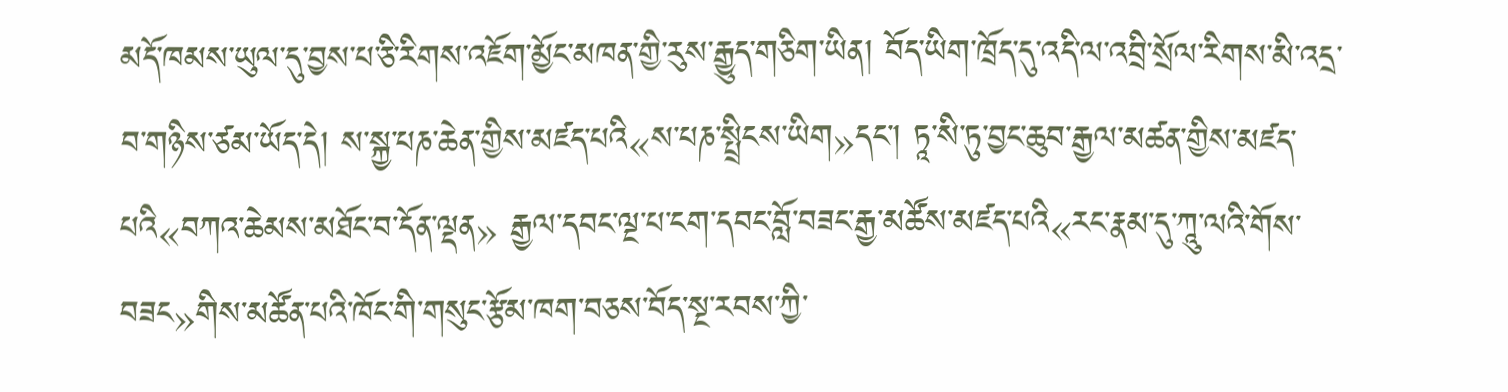མདོ་ཁམས་ཡུལ་དུ་བྱས་པ་ཅི་རིགས་འཇོག་མྱོང་མཁན་གྱི་རུས་རྒྱུད་གཅིག་ཡིན། བོད་ཡིག་ཁྲོད་དུ་འདི་ལ་འབྲི་སྲོལ་རིགས་མི་འདྲ་བ་གཉིས་ཙམ་ཡོད་དེ། ས་སྐྱ་པཎ་ཆེན་གྱིས་མཛད་པའི«ས་པཎ་སྤྲིངས་ཡིག»དང་། ཏཱ་སི་ཏུ་བྱང་ཆུབ་རྒྱལ་མཚན་གྱིས་མཛད་པའི«བཀའ་ཆེམས་མཐོང་བ་དོན་ལྡན» རྒྱལ་དབང་ལྔ་པ་ངག་དབང་བློ་བཟང་རྒྱ་མཚོས་མཛད་པའི«རང་རྣམ་དུ་ཀཱུ་ལའི་གོས་བཟང»གིས་མཚོན་པའི་ཁོང་གི་གསུང་རྩོམ་ཁག་བཅས་བོད་སྔ་རབས་ཀྱི་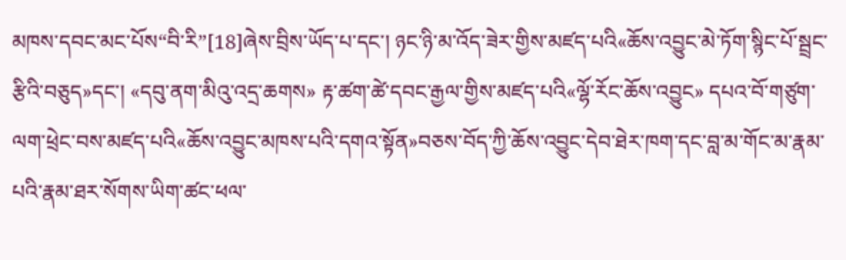མཁས་དབང་མང་པོས“བི་རི”[18]ཞེས་བྲིས་ཡོད་པ་དང་། ཉང་ཉི་མ་འོད་ཟེར་གྱིས་མཛད་པའི«ཆོས་འབྱུང་མེ་ཏོག་སྙིང་པོ་སྦྲང་རྩིའི་བཅུད»དང་། «དབུ་ནག་མིའུ་འདྲ་ཆགས» རྟ་ཚག་ཚེ་དབང་རྒྱལ་གྱིས་མཛད་པའི«ལྷོ་རོང་ཆོས་འབྱུང» དཔའ་བོ་གཙུག་ལག་ཕྲེང་བས་མཛད་པའི«ཆོས་འབྱུང་མཁས་པའི་དགའ་སྟོན»བཅས་བོད་ཀྱི་ཆོས་འབྱུང་དེབ་ཐེར་ཁག་དང་བླ་མ་གོང་མ་རྣམ་པའི་རྣམ་ཐར་སོགས་ཡིག་ཚང་ཕལ་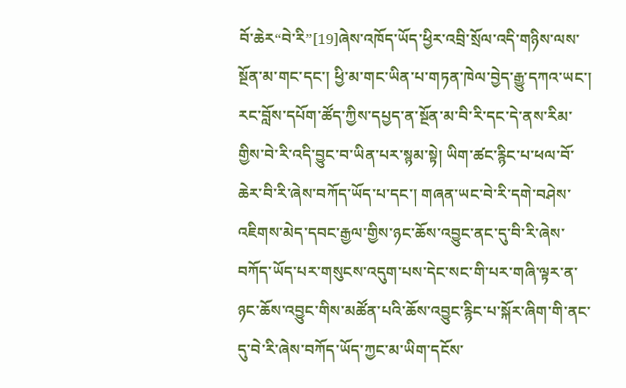བོ་ཆེར“བེ་རི”[19]ཞེས་འཁོད་ཡོད་ཕྱིར་འབྲི་སྲོལ་འདི་གཉིས་ལས་སྔོན་མ་གང་དང་། ཕྱི་མ་གང་ཡིན་པ་གཏན་ཁེལ་བྱེད་རྒྱུ་དཀའ་ཡང་། རང་བློས་དཔོག་ཚོད་ཀྱིས་དཔྱད་ན་སྔོན་མ་བི་རི་དང་དེ་ནས་རིམ་གྱིས་བེ་རི་འདི་བྱུང་བ་ཡིན་པར་སྙམ་སྟེ། ཡིག་ཚང་རྙིང་པ་ཕལ་བོ་ཆེར་བི་རི་ཞེས་བཀོད་ཡོད་པ་དང་། གཞན་ཡང་བེ་རི་དགེ་བཤེས་འཇིགས་མེད་དབང་རྒྱལ་གྱིས་ཉང་ཆོས་འབྱུང་ནང་དུ་བི་རི་ཞེས་བཀོད་ཡོད་པར་གསུངས་འདུག་པས་དེང་སང་གི་པར་གཞི་ལྟར་ན་ཉང་ཆོས་འབྱུང་གིས་མཚོན་པའི་ཆོས་འབྱུང་རྙིང་པ་སྐོར་ཞིག་གི་ནང་དུ་བེ་རི་ཞེས་བཀོད་ཡོད་ཀྱང་མ་ཡིག་དངོས་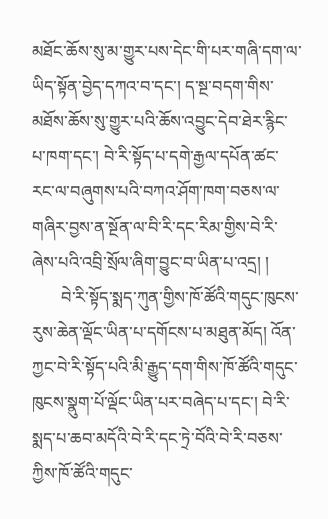མཐོང་ཆོས་སུ་མ་གྱུར་པས་དེང་གི་པར་གཞི་དག་ལ་ཡིད་སྟོན་བྱེད་དཀའ་བ་དང་། ད་སྔ་བདག་གིས་མཐོས་ཆོས་སུ་གྱུར་པའི་ཆོས་འབྱུང་དེབ་ཐེར་རྙིང་པ་ཁག་དང་། བེ་རི་སྟོད་པ་དགེ་རྒྱལ་དཔོན་ཚང་རང་ལ་བཞུགས་པའི་བཀའ་ཤོག་ཁག་བཅས་ལ་གཞིར་བྱས་ན་སྔོན་ལ་བི་རི་དང་རིམ་གྱིས་བེ་རི་ཞེས་པའི་འབྲི་སྲོལ་ཞིག་བྱུང་བ་ཡིན་པ་འདྲ། །
       བེ་རི་སྟོད་སྨད་ཀུན་གྱིས་ཁོ་ཚོའི་གདུང་ཁུངས་རུས་ཆེན་ལྡོང་ཡིན་པ་དགོངས་པ་མཐུན་མོད། འོན་ཀྱང་བེ་རི་སྟོད་པའི་མི་རྒྱུད་དག་གིས་ཁོ་ཚོའི་གདུང་ཁུངས་སྣུག་པོ་ལྡོང་ཡིན་པར་བཞེད་པ་དང་། བེ་རི་སྨད་པ་ཆབ་མདོའི་བེ་རི་དང་ཏྲེ་བོའི་བེ་རི་བཅས་ཀྱིས་ཁོ་ཚོའི་གདུང་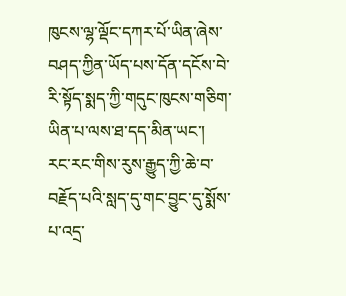ཁུངས་ལྷ་ལྡོང་དཀར་པོ་ཡིན་ཞེས་བཤད་ཀྱིན་ཡོད་པས་དོན་དངོས་བེ་རི་སྟོད་སྨད་ཀྱི་གདུང་ཁུངས་གཅིག་ཡིན་པ་ལས་ཐ་དད་མིན་ཡང་། རང་རང་གིས་རུས་རྒྱུད་ཀྱི་ཆེ་བ་བརྗོད་པའི་སླད་དུ་གང་བྱུང་དུ་སྨོས་པ་འདྲ་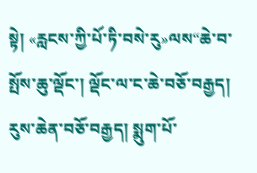སྟེ། «རླངས་ཀྱི་པོ་ཏི་བསེ་རུ»ལས“ཆེ་བ་སྤོས་ཆུ་ལྡོང་། ལྡོང་ལ་ང་ཆེ་བཅོ་བརྒྱད། རུས་ཆེན་བཅོ་བརྒྱད། སྨུག་པོ་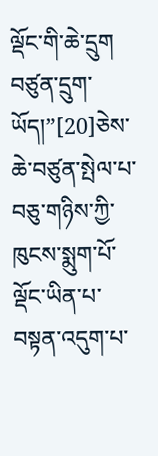ལྡོང་གི་ཆེ་དྲུག བཙུན་དྲུག་ཡོད།”[20]ཅེས་ཆེ་བཙུན་སྤེལ་པ་བཅུ་གཉིས་ཀྱི་ཁུངས་སྨུག་པོ་ལྡོང་ཡིན་པ་བསྟན་འདུག་པ་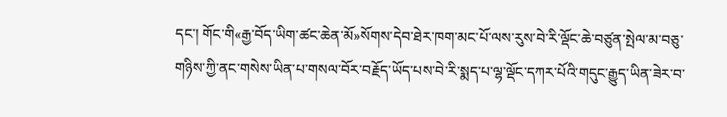དང་། གོང་གི«རྒྱ་བོད་ཡིག་ཚང་ཆེན་མོ»སོགས་དེབ་ཐེར་ཁག་མང་པོ་ལས་རུས་བེ་རི་ལྡོང་ཆེ་བཙུན་སྤེལ་མ་བཅུ་གཉིས་ཀྱི་ནང་གསེས་ཡིན་པ་གསལ་བོར་བརྗོད་ཡོད་པས་བེ་རི་སྨད་པ་ལྷ་ལྡོང་དཀར་པོའི་གདུང་རྒྱུད་ཡིན་ཟེར་བ་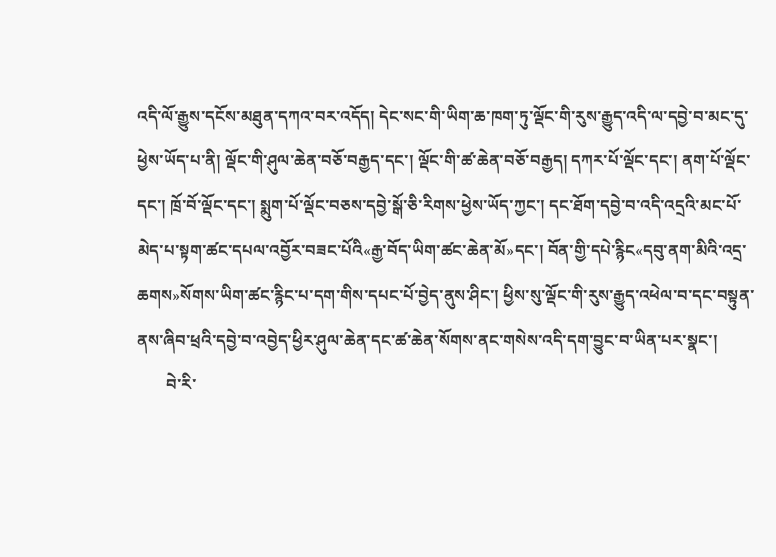འདི་ལོ་རྒྱུས་དངོས་མཐུན་དཀའ་བར་འདོད། དེང་སང་གི་ཡིག་ཆ་ཁག་ཏུ་ལྡོང་གི་རུས་རྒྱུད་འདི་ལ་དབྱེ་བ་མང་དུ་ཕྱེས་ཡོད་པ་ནི། ལྡོང་གི་ཤུལ་ཆེན་བཅོ་བརྒྱད་དང་། ལྡོང་གི་ཚ་ཆེན་བཅོ་བརྒྱད། དཀར་པོ་ལྡོང་དང་། ནག་པོ་ལྡོང་དང་། ཁྲོ་བོ་ལྡོང་དང་། སྨུག་པོ་ལྡོང་བཅས་དབྱེ་སྒོ་ཅི་རིགས་ཕྱེས་ཡོད་ཀྱང་། དང་ཐོག་དབྱེ་བ་འདི་འདྲའི་མང་པོ་མེད་པ་སྟག་ཚང་དཔལ་འབྱོར་བཟང་པོའི«རྒྱ་བོད་ཡིག་ཚང་ཆེན་མོ»དང་། བོན་གྱི་དཔེ་རྙིང«དབུ་ནག་མིའི་འདྲ་ཆགས»སོགས་ཡིག་ཚང་རྙིང་པ་དག་གིས་དཔང་པོ་བྱེད་ནུས་ཤིང་། ཕྱིས་སུ་ལྡོང་གི་རུས་རྒྱུད་འཕེལ་བ་དང་བསྟུན་ནས་ཞིབ་ཕྲའི་དབྱེ་བ་འབྱེད་ཕྱིར་ཤུལ་ཆེན་དང་ཚ་ཆེན་སོགས་ནང་གསེས་འདི་དག་བྱུང་བ་ཡིན་པར་སྣང་།
       བེ་རི་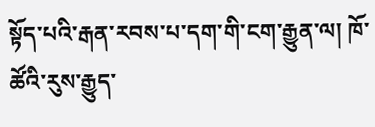སྟོད་པའི་རྒན་རབས་པ་དག་གི་ངག་རྒྱུན་ལ། ཁོ་ཚོའི་རུས་རྒྱུད་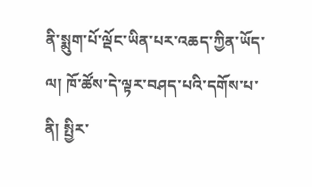ནི་སྨུག་པོ་ལྡོང་ཡིན་པར་འཆད་ཀྱིན་ཡོད་ལ། ཁོ་ཚོས་དེ་ལྟར་བཤད་པའི་དགོས་པ་ནི། སྤྱིར་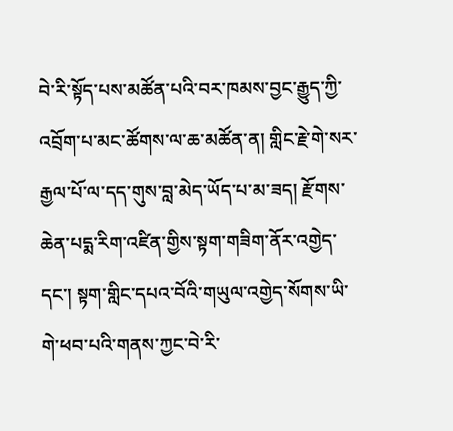བེ་རི་སྟོད་པས་མཚོན་པའི་བར་ཁམས་བྱང་རྒྱུད་ཀྱི་འབྲོག་པ་མང་ཚོགས་ལ་ཆ་མཚོན་ན། གླིང་རྗེ་གེ་སར་རྒྱལ་པོ་ལ་དད་གུས་བླ་མེད་ཡོད་པ་མ་ཟད། རྫོགས་ཆེན་པདྨ་རིག་འཛིན་གྱིས་སྟག་གཟིག་ནོར་འགྱེད་དང་། སྟག་གླིང་དཔའ་བོའི་གཡུལ་འགྱེད་སོགས་ཡི་གེ་ཕབ་པའི་གནས་ཀྱང་བེ་རི་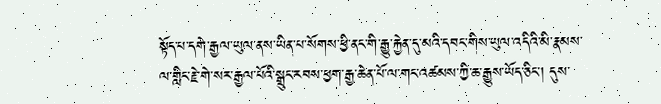སྟོད་པ་དགེ་རྒྱལ་ཡུལ་ནས་ཡིན་པ་སོགས་ཕྱི་ནང་གི་རྒྱུ་རྐྱེན་དུ་མའི་དབང་གིས་ཡུལ་འདིའི་མི་རྣམས་ལ་གླིང་རྗེ་གེ་སར་རྒྱལ་པོའི་སྒྲུང་རབས་ཕྱག་རྒྱ་ཆེན་པོ་ལ་གང་འཚམས་ཀྱི་ཆ་རྒྱུས་ཡོད་ཅིང་། དུས་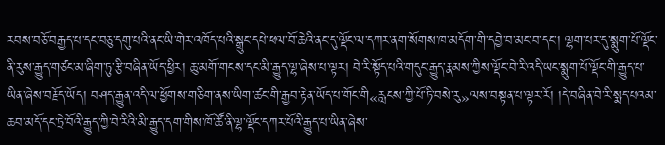རབས་བཅོ་བརྒྱད་པ་དང་བཅུ་དགུ་པའི་ནང་ཡི་གེར་འཁོད་པའི་སྒྲུང་དཔེ་ཕལ་བོ་ཆེའི་ནང་དུ་ལྡོང་ལ་དཀར་ནག་སོགས་ཁ་མདོག་གི་དབྱེ་བ་མང་བ་དང་། ལྷག་པར་དུ་སྨུག་པོ་ལྡོང་ནི་རུས་རྒྱུད་གཙང་མ་ཞིག་ཏུ་རྩི་བཞིན་ཡོད་ཕྱིར། ཆུ་མགོ་གངས་དང་མི་རྒྱུད་ལྷ་ཞེས་པ་ལྟར། བེ་རི་སྟོད་པའི་གདུང་རྒྱུད་རྣམས་ཀྱིས་ལྡོང་བེ་རི་འདི་ཡང་སྨུག་པོ་ལྡོང་གི་རྒྱུད་པ་ཡིན་ཞེས་བརྗོད་ཡོད། བཤད་རྒྱུན་འདི་ལ་ཕྱོགས་གཅིག་ནས་ཡིག་ཚང་གི་རྒྱབ་རྟེན་ཡོད་པ་གོང་གི«རླངས་ཀྱི་པོ་ཏི་བསེ་རུ»ལས་བསྟན་པ་ལྟར་རོ། །དེ་བཞིན་བེ་རི་སྨད་པའམ་ཆབ་མདོ་དང་ཏྲེ་བོའི་རྒྱུད་ཀྱི་བེ་རིའི་མི་རྒྱུད་དག་གིས་ཁོ་ཚོ་ནི་ལྷ་ལྡོང་དཀར་པོའི་རྒྱུད་པ་ཡིན་ཞེས་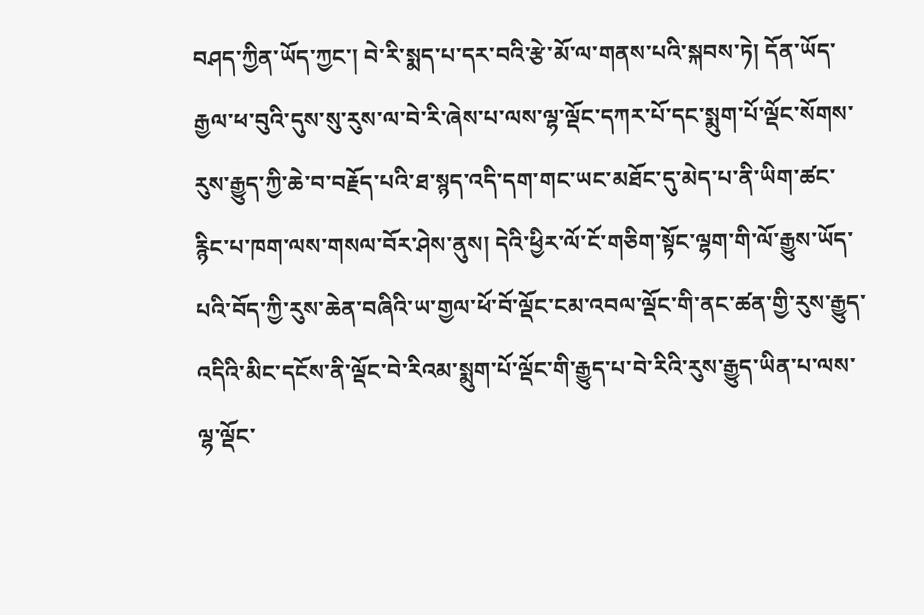བཤད་ཀྱིན་ཡོད་ཀྱང་། བེ་རི་སྨད་པ་དར་བའི་རྩེ་མོ་ལ་གནས་པའི་སྐབས་ཏེ། དོན་ཡོད་རྒྱལ་ཕ་བུའི་དུས་སུ་རུས་ལ་བེ་རི་ཞེས་པ་ལས་ལྷ་ལྡོང་དཀར་པོ་དང་སྨུག་པོ་ལྡོང་སོགས་རུས་རྒྱུད་ཀྱི་ཆེ་བ་བརྗོད་པའི་ཐ་སྙད་འདི་དག་གང་ཡང་མཐོང་དུ་མེད་པ་ནི་ཡིག་ཚང་རྙིང་པ་ཁག་ལས་གསལ་བོར་ཤེས་ནུས། དེའི་ཕྱིར་ལོ་ངོ་གཅིག་སྟོང་ལྷག་གི་ལོ་རྒྱུས་ཡོད་པའི་བོད་ཀྱི་རུས་ཆེན་བཞིའི་ཡ་གྱལ་ཕོ་བོ་ལྡོང་ངམ་འབལ་ལྡོང་གི་ནང་ཚན་གྱི་རུས་རྒྱུད་འདིའི་མིང་དངོས་ནི་ལྡོང་བེ་རིའམ་སྨུག་པོ་ལྡོང་གི་རྒྱུད་པ་བེ་རིའི་རུས་རྒྱུད་ཡིན་པ་ལས་ལྷ་ལྡོང་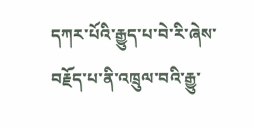དཀར་པོའི་རྒྱུད་པ་བེ་རི་ཞེས་བརྗོད་པ་ནི་འཁྲུལ་བའི་རྒྱུ་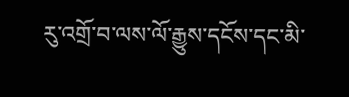རུ་འགྲོ་བ་ལས་ལོ་རྒྱུས་དངོས་དང་མི་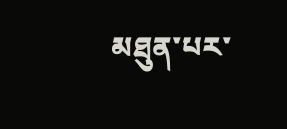མཐུན་པར་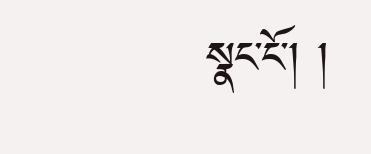སྣང་ངོ་། །